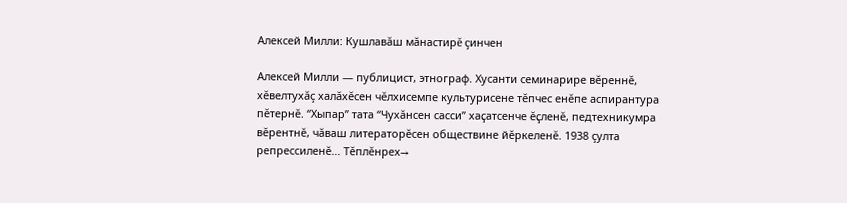Алексей Милли: Кушлавăш мăнастирĕ çинчен

Алексей Милли — публицист, этнограф. Хусанти семинарире вĕреннĕ, хĕвелтухăç халăхĕсен чĕлхисемпе культурисене тĕпчес енĕпе аспирантура пĕтернĕ. “Хыпар” тата “Чухăнсен сасси” хаҫатсенче ĕҫленĕ, педтехникумра вĕрентнĕ, чăваш литераторĕсен обществине йĕркеленĕ. 1938 çулта репрессиленĕ… Тĕплĕнрех→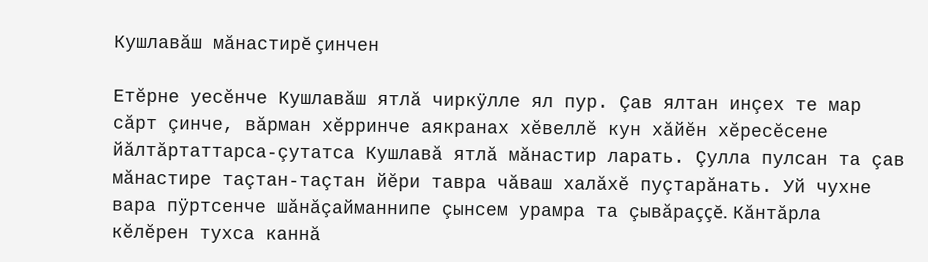Кушлавăш мăнастирĕ çинчен

Етĕрне уесĕнче Кушлавăш ятлă чиркÿлле ял пур. Çав ялтан инçех те мар сăрт çинче, вăрман хĕрринче аякранах хĕвеллĕ кун хăйĕн хĕресĕсене йăлтăртаттарса-çутатса Кушлавă ятлă мăнастир ларать. Çулла пулсан та çав мăнастире таçтан-таçтан йĕри тавра чăваш халăхĕ пуçтарăнать. Уй чухне вара пÿртсенче шăнăçайманнипе çынсем урамра та çывăраççĕ. Кăнтăрла кĕлĕрен тухса каннă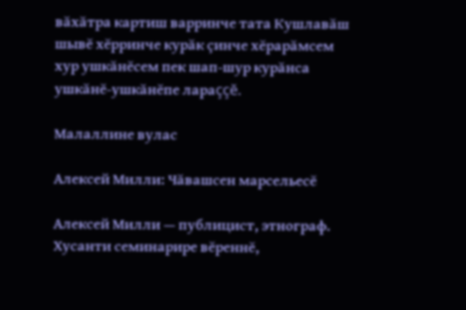вăхăтра картиш варринче тата Кушлавăш шывĕ хĕрринче курăк çинче хĕрарăмсем хур ушкăнĕсем пек шап-шур курăнса ушкăнĕ-ушкăнĕпе лараççĕ.

Малаллине вулас

Алексей Милли: Чăвашсен марсельесĕ

Алексей Милли — публицист, этнограф. Хусанти семинарире вĕреннĕ,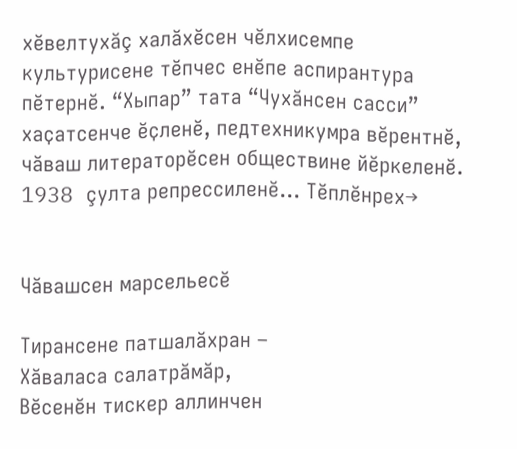хĕвелтухăç халăхĕсен чĕлхисемпе культурисене тĕпчес енĕпе аспирантура пĕтернĕ. “Хыпар” тата “Чухăнсен сасси” хаҫатсенче ĕҫленĕ, педтехникумра вĕрентнĕ, чăваш литераторĕсен обществине йĕркеленĕ. 1938 çулта репрессиленĕ… Тĕплĕнрех→


Чăвашсен марсельесĕ

Тирансене патшалăхран –
Хăваласа салатрăмăр,
Вĕсенĕн тискер аллинчен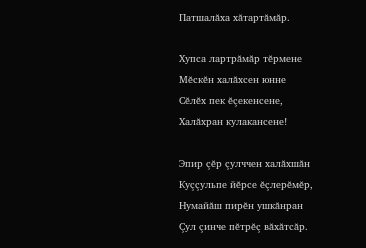Патшалăха хăтартăмăр.

Хупса лартрăмăр тĕрмене
Мĕскĕн халăхсен юнне
Сĕлĕх пек ĕçекенсене,
Халăхран кулакансене!

Эпир çĕр çулччен халăхшăн
Куççульпе йĕрсе ĕçлерĕмĕр,
Нумайăш пирĕн ушкăнран
Çул çинче пĕтрĕç вăхăтсăр.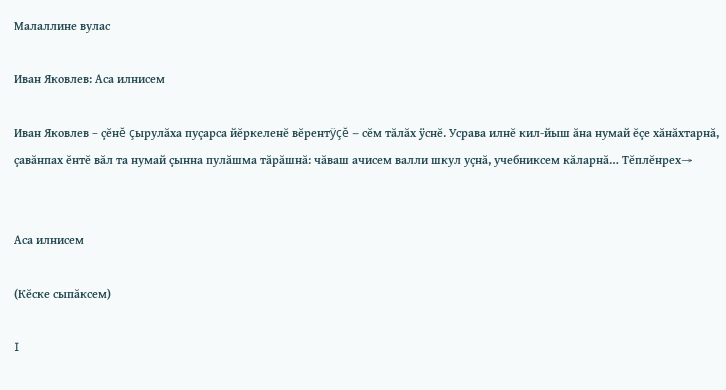Малаллине вулас

Иван Яковлев: Аса илнисем

Иван Яковлев – çĕнĕ çырулăха пуçарса йĕркеленĕ вĕрентÿçĕ – сĕм тăлăх ÿснĕ. Усрава илнĕ кил-йыш ăна нумай ĕçе хăнăхтарнă, çавăнпах ĕнтĕ вăл та нумай çынна пулăшма тăрăшнă: чăваш ачисем валли шкул уçнă, учебниксем кăларнă… Тĕплĕнрех→


Аса илнисем

(Кĕске сыпăксем)

I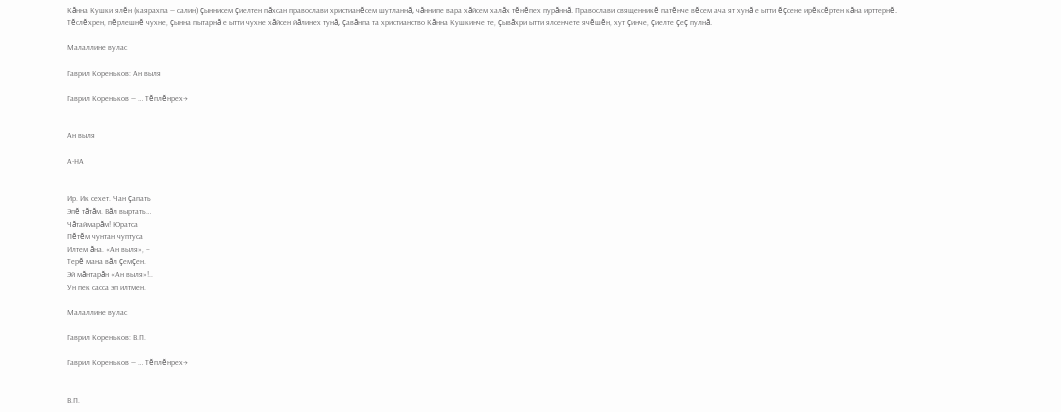Кăнна Кушки ялĕн (каярахпа — салин) çыннисем çиелтен пăхсан православи христианĕсем шутланнă, чăннипе вара хăйсем халăх тĕнĕпех пурăннă. Православи священникĕ патĕнче вĕсем ача ят хунă е ытти ĕçсене ирĕксĕртен кăна ирттернĕ. Тĕслĕхрен, пĕрлешнĕ чухне, çынна пытарнă е ытти чухне хăйсен йăлинех тунă, çавăнпа та христианство Кăнна Кушкинче те, çывăхри ытти ялсенчете ячĕшĕн, хут çинче, çиелте çеç пулнă.

Малаллине вулас

Гаврил Кореньков: Ан выля

Гаврил Кореньков — … Тĕплĕнрех→


Ан выля

А-НА


Ир. Ик сехет. Чан çапать
Эпĕ тăтăм. Вăл выртать…
Чăтаймарăм! Юратса
Пĕтĕм чунтан чуптуса
Илтем ăна. «Ан выля», –
Терĕ мана вăл çемçен.
Эй мăнтарăн «Ан выля»!..
Ун пек сасса эп илтмен.

Малаллине вулас

Гаврил Кореньков: В.П.

Гаврил Кореньков — … Тĕплĕнрех→


В.П.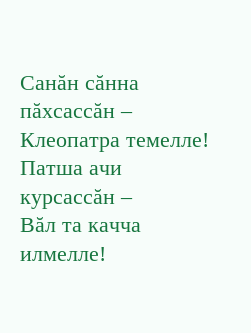Санăн сăнна пăхсассăн –
Клеопатра темелле!
Патша ачи курсассăн –
Вăл та качча илмелле!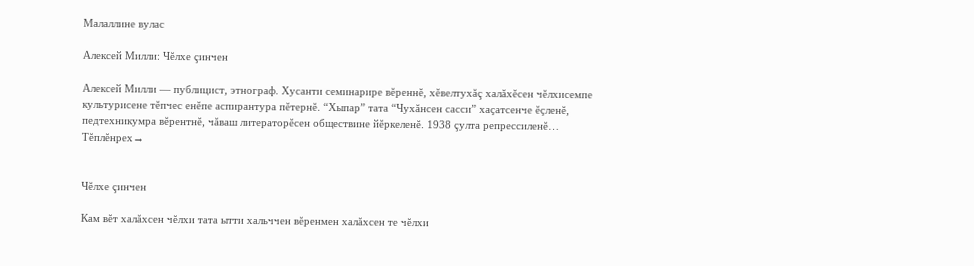Малаллине вулас

Алексей Милли: Чĕлхе çинчен

Алексей Милли — публицист, этнограф. Хусанти семинарире вĕреннĕ, хĕвелтухăç халăхĕсен чĕлхисемпе культурисене тĕпчес енĕпе аспирантура пĕтернĕ. “Хыпар” тата “Чухăнсен сасси” хаҫатсенче ĕҫленĕ, педтехникумра вĕрентнĕ, чăваш литераторĕсен обществине йĕркеленĕ. 1938 çулта репрессиленĕ… Тĕплĕнрех→


Чĕлхе çинчен

Кам вĕт халăхсен чĕлхи тата ытти хальччен вĕренмен халăхсен те чĕлхи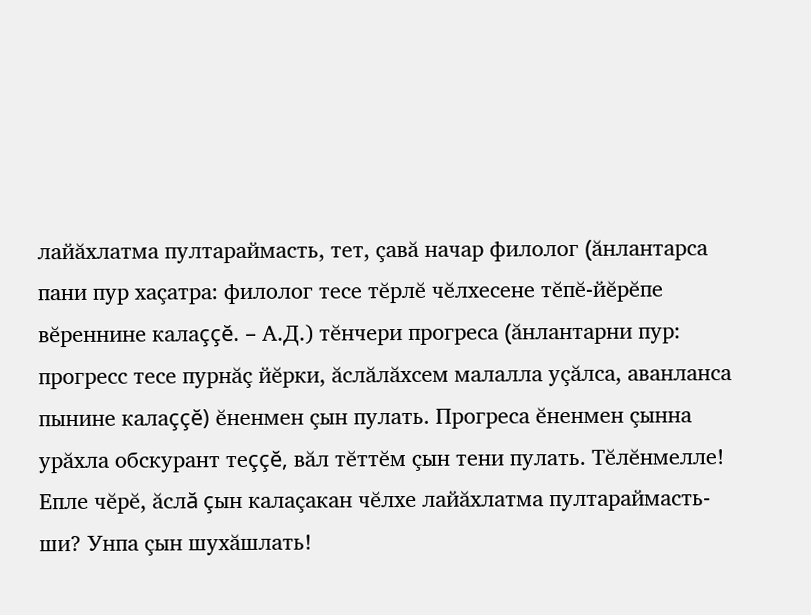лайăхлатма пултараймасть, тет, çавă начар филолог (ăнлантарса пани пур хаçатра: филолог тесе тĕрлĕ чĕлхесене тĕпĕ-йĕрĕпе вĕреннине калаççĕ. – А.Д.) тĕнчери прогреса (ăнлантарни пур: прогресс тесе пурнăç йĕрки, ăслăлăхсем малалла уçăлса, аванланса пынине калаççĕ) ĕненмен çын пулать. Прогреса ĕненмен çынна урăхла обскурант теççĕ, вăл тĕттĕм çын тени пулать. Тĕлĕнмелле! Епле чĕрĕ, ăслă çын калаçакан чĕлхе лайăхлатма пултараймасть-ши? Унпа çын шухăшлать!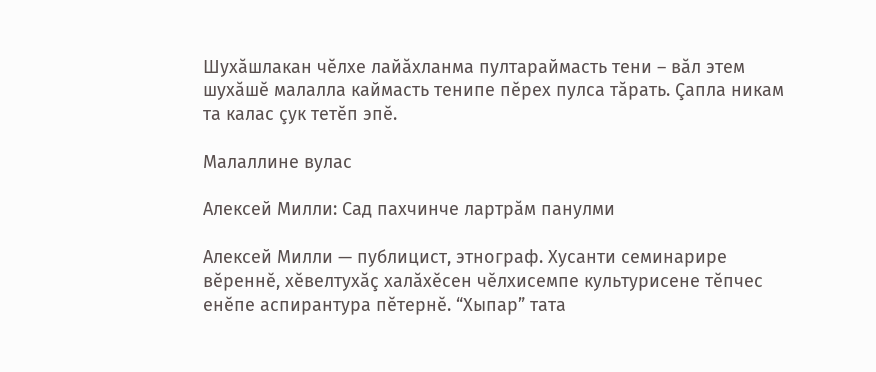Шухăшлакан чĕлхе лайăхланма пултараймасть тени – вăл этем шухăшĕ малалла каймасть тенипе пĕрех пулса тăрать. Çапла никам та калас çук тетĕп эпĕ.

Малаллине вулас

Алексей Милли: Сад пахчинче лартрăм панулми

Алексей Милли — публицист, этнограф. Хусанти семинарире вĕреннĕ, хĕвелтухăç халăхĕсен чĕлхисемпе культурисене тĕпчес енĕпе аспирантура пĕтернĕ. “Хыпар” тата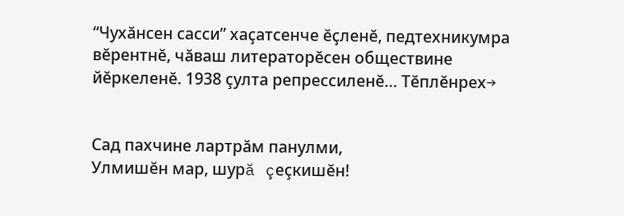“Чухăнсен сасси” хаҫатсенче ĕҫленĕ, педтехникумра вĕрентнĕ, чăваш литераторĕсен обществине йĕркеленĕ. 1938 çулта репрессиленĕ… Тĕплĕнрех→


Сад пахчине лартрăм панулми,
Улмишĕн мар, шурă çеçкишĕн!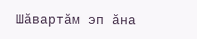Шăвартăм эп ăна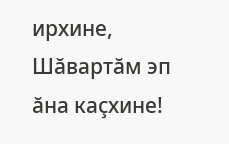ирхине,
Шăвартăм эп ăна каçхине!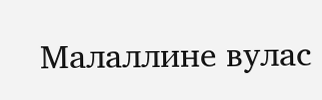Малаллине вулас